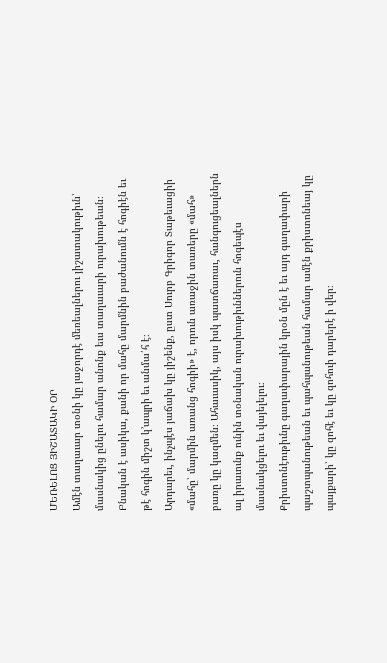ՄԵՌԵԼՈՑ ՅԻՇԱՏԱԿԻ ՕՐ
Ամէն տաղաւար տօնի կը յաջորդէ մեռեալներու յիշատակութիւն՝ մասնակից ընելու համար անոնք եւս տաղաւարի ուրախութեան։ Բնական է ասիկա, քանի որ մահը մարմնին բաժանումն է հոգիէն եւ թէ հոգին միշտ կ՚ապրի եւ անմա՛հ է։
Արդարեւ, ինչպէս յաճախ կը յիշենք, ըստ Սուրբ Գրիգոր Տաթեւացիի «մահը՝ մարմին առանց հոգիի» է, որուն առաջին տառերը «մահ» բառը կը կազմեն։ Ահաւասիկ, այս իսկ պատճառաւ, հանգուցեալներն ալ իրաւունք ունին տօնական ուրախութիւններուն հոգեպէս մասնակցելու եւ վայելելու։
Քրիստոնէութիւնը գաղափարային կրօն մըն է եւ այդ գաղափարի պաշտպանութեան եւ պահպանութեան համար ամէն քրիստոնեայ կը պայքարի՝ կը զոհէ եւ կը զոհուի դարերէ ի վեր։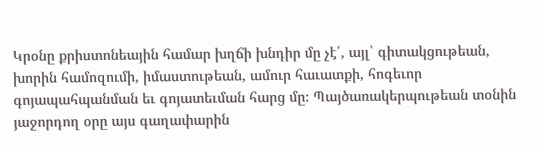Կրօնը քրիստոնեային համար խղճի խնդիր մը չէ՛, այլ՝ գիտակցութեան, խորին համոզումի, իմաստութեան, ամուր հաւատքի, հոգեւոր գոյապահպանման եւ գոյատեւման հարց մը։ Պայծառակերպութեան տօնին յաջորդող օրը այս գաղափարին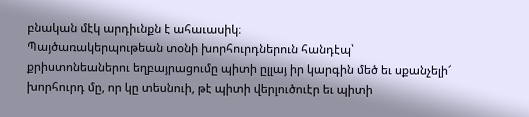բնական մէկ արդիւնքն է ահաւասիկ։
Պայծառակերպութեան տօնի խորհուրդներուն հանդէպ՝ քրիստոնեաներու եղբայրացումը պիտի ըլլայ իր կարգին մեծ եւ սքանչելի՜ խորհուրդ մը, որ կը տեսնուի, թէ պիտի վերլուծուէր եւ պիտի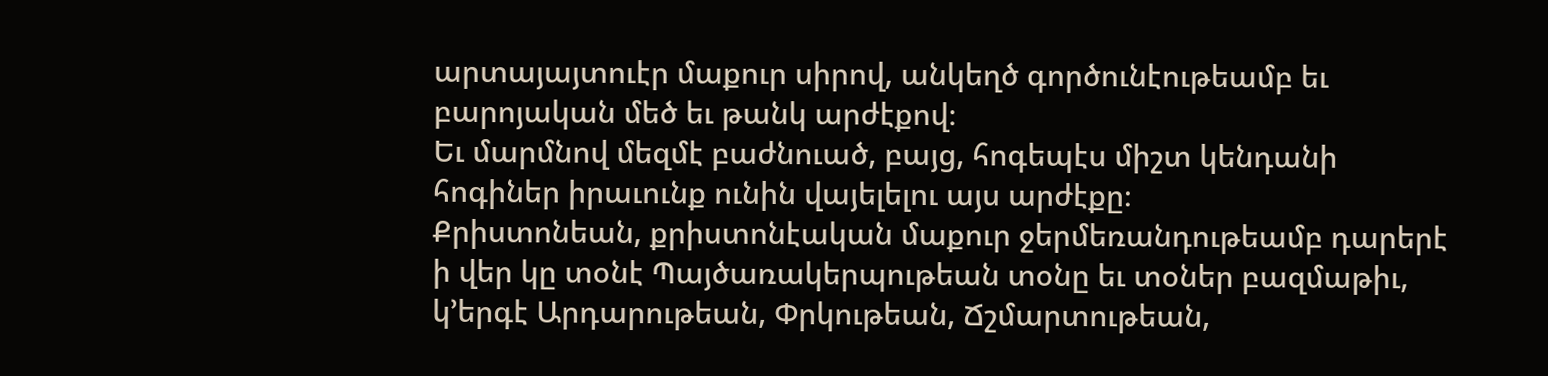արտայայտուէր մաքուր սիրով, անկեղծ գործունէութեամբ եւ բարոյական մեծ եւ թանկ արժէքով։
Եւ մարմնով մեզմէ բաժնուած, բայց, հոգեպէս միշտ կենդանի հոգիներ իրաւունք ունին վայելելու այս արժէքը։
Քրիստոնեան, քրիստոնէական մաքուր ջերմեռանդութեամբ դարերէ ի վեր կը տօնէ Պայծառակերպութեան տօնը եւ տօներ բազմաթիւ, կ՚երգէ Արդարութեան, Փրկութեան, Ճշմարտութեան,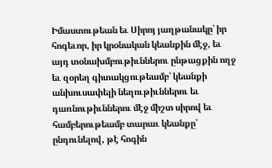Իմաստութեան եւ Սիրոյ յաղթանակը՝ իր հոգեւոր, իր կրօնական կեանքին մէջ, եւ այդ տօնախմբութիւններու ընթացքին ողջ եւ զօրեղ գիտակցութեամբ՝ կեանքի անխուսափելի նեղութիւններու եւ դառնութիւններու մէջ միշտ սիրով եւ համբերութեամբ տարաւ կեանքը՝ ընդունելով, թէ հոգին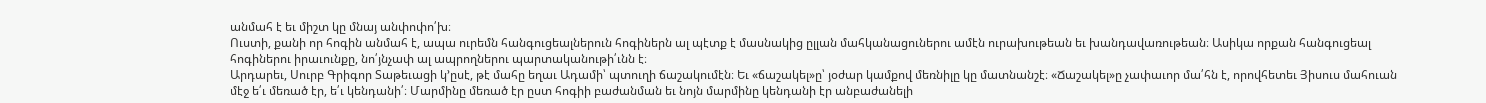անմահ է եւ միշտ կը մնայ անփոփո՛խ։
Ուստի, քանի որ հոգին անմահ է, ապա ուրեմն հանգուցեալներուն հոգիներն ալ պէտք է մասնակից ըլլան մահկանացուներու ամէն ուրախութեան եւ խանդավառութեան։ Ասիկա որքան հանգուցեալ հոգիներու իրաւունքը, նո՛յնչափ ալ ապրողներու պարտականութի՛ւնն է։
Արդարեւ, Սուրբ Գրիգոր Տաթեւացի կ՚ըսէ, թէ մահը եղաւ Ադամի՝ պտուղի ճաշակումէն։ Եւ «ճաշակել»ը՝ յօժար կամքով մեռնիլը կը մատնանշէ։ «Ճաշակել»ը չափաւոր մա՛հն է, որովհետեւ Յիսուս մահուան մէջ ե՛ւ մեռած էր, ե՛ւ կենդանի՛։ Մարմինը մեռած էր ըստ հոգիի բաժանման եւ նոյն մարմինը կենդանի էր անբաժանելի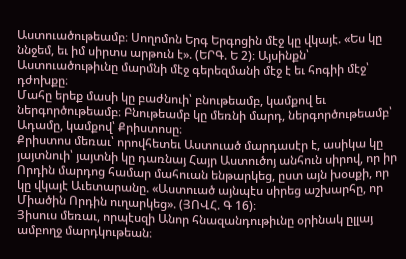Աստուածութեամբ։ Սողոմոն Երգ Երգոցին մէջ կը վկայէ. «Ես կը ննջեմ, եւ իմ սիրտս արթուն է». (ԵՐԳ. Ե 2)։ Այսինքն՝ Աստուածութիւնը մարմնի մէջ գերեզմանի մէջ է եւ հոգիի մէջ՝ դժոխքը։
Մահը երեք մասի կը բաժնուի՝ բնութեամբ, կամքով եւ ներգործութեամբ։ Բնութեամբ կը մեռնի մարդ, ներգործութեամբ՝ Ադամը, կամքով՝ Քրիստոսը։
Քրիստոս մեռաւ՝ որովհետեւ Աստուած մարդասէր է, ասիկա կը յայտնուի՝ յայտնի կը դառնայ Հայր Աստուծոյ անհուն սիրով, որ իր Որդին մարդոց համար մահուան ենթարկեց, ըստ այն խօսքի, որ կը վկայէ Աւետարանը. «Աստուած այնպէս սիրեց աշխարհը, որ Միածին Որդին ուղարկեց». (ՅՈՎՀ. Գ 16)։
Յիսուս մեռաւ, որպէսզի Անոր հնազանդութիւնը օրինակ ըլլայ ամբողջ մարդկութեան։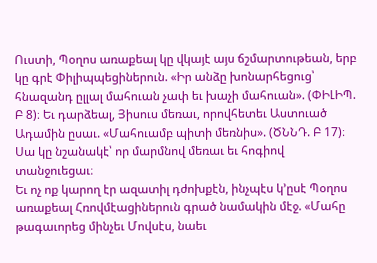Ուստի, Պօղոս առաքեալ կը վկայէ այս ճշմարտութեան, երբ կը գրէ Փիլիպպեցիներուն. «Իր անձը խոնարհեցուց՝ հնազանդ ըլլալ մահուան չափ եւ խաչի մահուան». (ՓԻԼԻՊ. Բ 8)։ Եւ դարձեալ, Յիսուս մեռաւ, որովհետեւ Աստուած Ադամին ըսաւ. «Մահուամբ պիտի մեռնիս». (ԾՆՆԴ. Բ 17)։
Սա կը նշանակէ՝ որ մարմնով մեռաւ եւ հոգիով տանջուեցաւ։
Եւ ոչ ոք կարող էր ազատիլ դժոխքէն, ինչպէս կ՚ըսէ Պօղոս առաքեալ Հռովմէացիներուն գրած նամակին մէջ. «Մահը թագաւորեց մինչեւ Մովսէս, նաեւ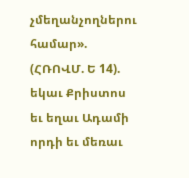չմեղանչողներու համար». (ՀՌՈՎՄ. Ե 14). եկաւ Քրիստոս եւ եղաւ Ադամի որդի եւ մեռաւ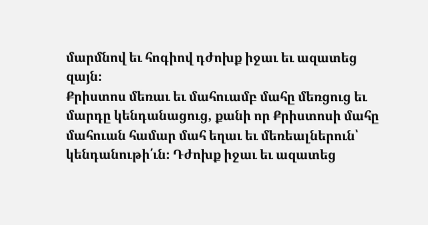մարմնով եւ հոգիով դժոխք իջաւ եւ ազատեց զայն։
Քրիստոս մեռաւ եւ մահուամբ մահը մեռցուց եւ մարդը կենդանացուց, քանի որ Քրիստոսի մահը մահուան համար մահ եղաւ եւ մեռեալներուն՝ կենդանութի՛ւն։ Դժոխք իջաւ եւ ազատեց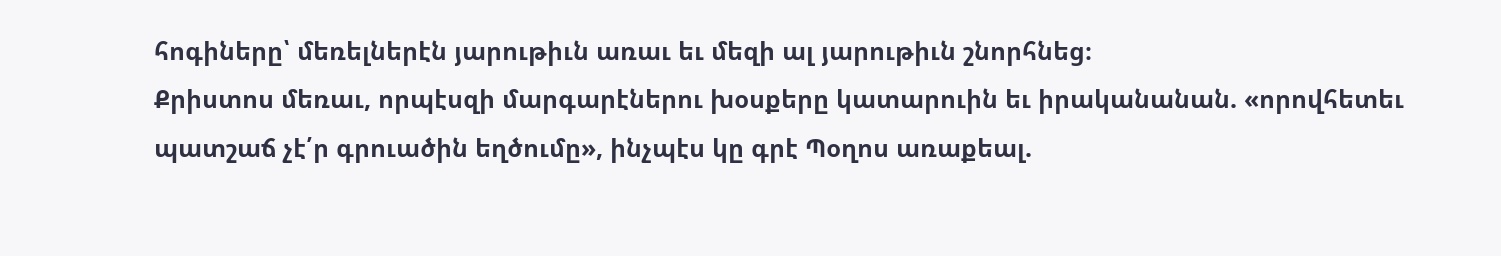հոգիները՝ մեռելներէն յարութիւն առաւ եւ մեզի ալ յարութիւն շնորհնեց։
Քրիստոս մեռաւ, որպէսզի մարգարէներու խօսքերը կատարուին եւ իրականանան. «որովհետեւ պատշաճ չէ՛ր գրուածին եղծումը», ինչպէս կը գրէ Պօղոս առաքեալ.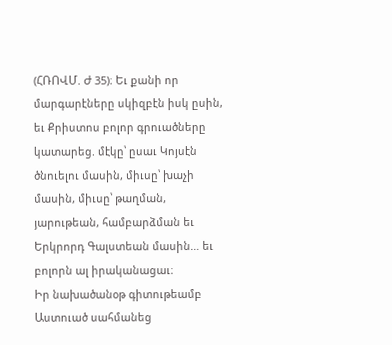(ՀՌՈՎՄ. Ժ 35)։ Եւ քանի որ մարգարէները սկիզբէն իսկ ըսին, եւ Քրիստոս բոլոր գրուածները կատարեց. մէկը՝ ըսաւ Կոյսէն ծնուելու մասին, միւսը՝ խաչի մասին, միւսը՝ թաղման, յարութեան, համբարձման եւ Երկրորդ Գալստեան մասին… եւ բոլորն ալ իրականացաւ։
Իր նախածանօթ գիտութեամբ Աստուած սահմանեց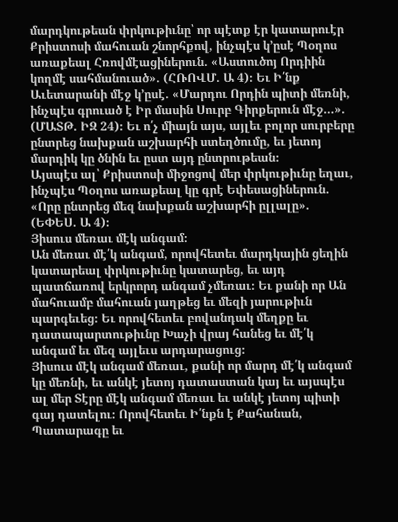մարդկութեան փրկութիւնը՝ որ պէտք էր կատարուէր Քրիստոսի մահուան շնորհքով, ինչպէս կ՚ըսէ Պօղոս առաքեալ Հռովմէացիներուն. «Աստուծոյ Որդիին կողմէ սահմանուած». (ՀՌՈՎՄ. Ա 4)։ Եւ Ի՛նք Աւետարանի մէջ կ՚ըսէ. «Մարդու Որդին պիտի մեռնի, ինչպէս գրուած է Իր մասին Սուրբ Գիրքերուն մէջ…». (ՄԱՏԹ. ԻԶ 24)։ Եւ ո՛չ միայն այս, այլեւ բոլոր սուրբերը ընտրեց նախքան աշխարհի ստեղծումը, եւ յետոյ մարդիկ կը ծնին եւ ըստ այդ ընտրութեան։
Այսպէս ալ՝ Քրիստոսի միջոցով մեր փրկութիւնը եղաւ, ինչպէս Պօղոս առաքեալ կը գրէ Եփեսացիներուն. «Որը ընտրեց մեզ նախքան աշխարհի ըլլալը». (ԵՓԵՍ. Ա 4)։
Յիսուս մեռաւ մէկ անգամ։
Ան մեռաւ մէ՛կ անգամ, որովհետեւ մարդկային ցեղին կատարեալ փրկութիւնը կատարեց, եւ այդ պատճառով երկրորդ անգամ չմեռաւ։ Եւ քանի որ Ան մահուամբ մահուան յաղթեց եւ մեզի յարութիւն պարգեւեց։ Եւ որովհետեւ բովանդակ մեղքը եւ դատապարտութիւնը Խաչի վրայ հանեց եւ մէ՛կ անգամ եւ մեզ այլեւս արդարացուց։
Յիսուս մէկ անգամ մեռաւ, քանի որ մարդ մէ՛կ անգամ կը մեռնի, եւ անկէ յետոյ դատաստան կայ եւ այսպէս ալ մեր Տէրը մէկ անգամ մեռաւ եւ անկէ յետոյ պիտի գայ դատելու։ Որովհետեւ Ի՛նքն է Քահանան, Պատարագը եւ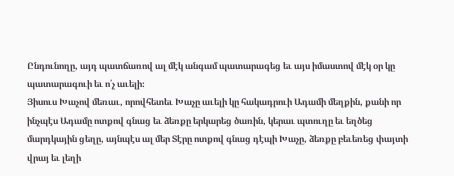Ընդունողը, այդ պատճառով ալ մէկ անգամ պատարագեց եւ այս իմաստով մէկ օր կը պատարագուի եւ ո՛չ աւելի։
Յիսուս Խաչով մեռաւ, որովհետեւ Խաչը աւելի կը հակադրուի Ադամի մեղքին, քանի որ ինչպէս Ադամը ոտքով գնաց եւ ձեռքը երկարեց ծառին, կերաւ պտուղը եւ եղծեց մարդկային ցեղը, այնպէս ալ մեր Տէրը ոտքով գնաց դէպի Խաչը, ձեռքը բեւեռեց փայտի վրայ եւ լեղի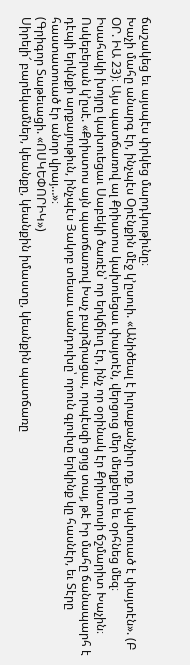ճաշակեց եւ այսպէս փրկեց մարդկութիւնը։
Խաչի մահը անարգ էր, ինչպէս Օրէնքին մէջ կ՚ըսուի. «Անիծեալ է իւրաքանչիւր ոք, որ կախուած է փայտէն». (Բ ՕՐ. ԻԱ 23)։ Այս պատճառով ալ Քրիստոս կախուեցաւ փայտէն, վերցուց մեր մեղքերը եւ օրհնեց մեզ։
Իսահակի խոյրը կախուեցաւ Սաբեկի ծառէն՝ որ երկճիւղ էր, ինչ որ օրինակ էր Քրիստոսի ճշմարիտ Խաչին։
Ոսկեբերան կ՚ըսէ. «Քրիստոս այն պատճառով Խաչ բարձրացաւ, որպէսզի ցոյց տայ, թէ Իր մահը ճանապարհ է դէպի երկնքի արքայութիւն, ինչպէս Յակոբ տեսաւ սանդուխը՝ որուն գլուխը երկինք կը հասնէր, եւ Տէրը հաստատուած էր անոր վրայ…»։
(Գրիգոր Տաթեւացի. «ՈՍԿԵՓՈՐԻԿ»)
Սիրելի՜ բարեկամներ, կեանքը, կեանքին իմաստը, կեանքին պատճառը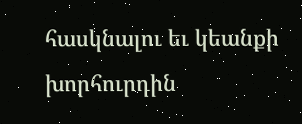հասկնալու եւ կեանքի խորհուրդին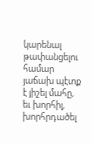կարենալ թափանցելու համար յաճախ պէտք է յիշել մահը, եւ խորհիլ, խորհրդածել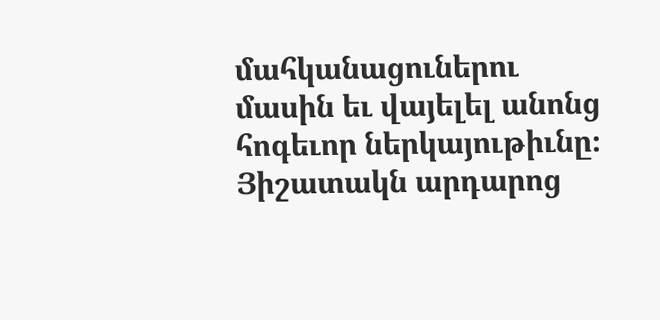մահկանացուներու մասին եւ վայելել անոնց հոգեւոր ներկայութիւնը։
Յիշատակն արդարոց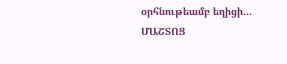օրհնութեամբ եղիցի…
ՄԱՇՏՈՑ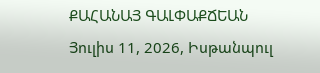ՔԱՀԱՆԱՅ ԳԱԼՓԱՔՃԵԱՆ
Յուլիս 11, 2026, Իսթանպուլ